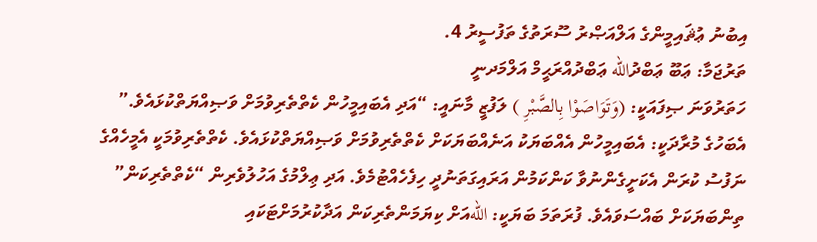އިބުނު ޢުޘައިމީންގެ އަލްއަޞްރު ސޫރަތުގެ ތަފުސީރު 4.
ތަރުޖަމާ: ޢަބޫ ޢަބްދުالله ޢަބްދުއްރަޙީމް އަލްމަދނީ
ހަތަރުވަނަ ޞިފައަކީ: (وَتَوَاصَوْا بِالصَّبْرِ ) ލަފުޒީ މާނައީ: “އަދި އެބައިމީހުން ކެތްތެރިވުމަށް ވަޞިއްޔަތްކުޅައެވެ.” އެބަހުގެ މުރާދަކީ: އެބައިމީހުން އެއްބަޔަކު އަނެއްބަޔަކަށް ކެތްތެރިވުމަށް ވަޞިއްޔަތްކުޅައެވެ. ކެތްތެރިވުމަކީ އެމީހެއްގެ ނަފުސު ކުރަން އެކަށީގެންނުވާ ކަންކަމުން އަރައިގަތަނުދީ ހިފެހެއްޓުމެވެ. އަދި ޢިލްމުގެ އަހުލުވެރިން “ކެތްތެރިކަން” ތިންބަޔަކަށް ބައްސަވައެވެ. ފުރަތަމަ ބަޔަކީ: اللهއަށް ކިޔަމަންތެރިކަން އަދާކުރުމަށްޓަކައި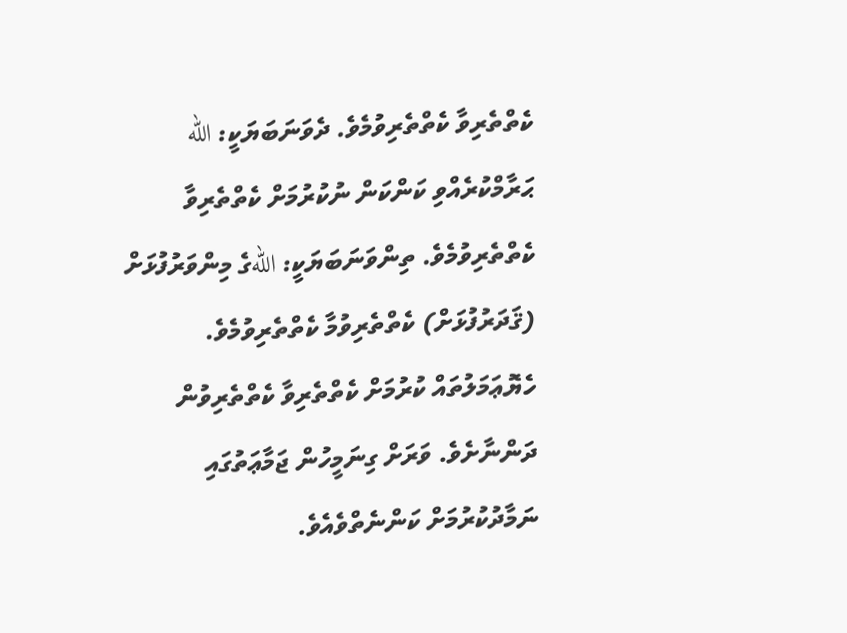ކެތްތެރިވާ ކެތްތެރިވުމެވެ. ދެވަނަބަޔަކީ: الله ޙަރާމްކުރެއްވި ކަންކަން ނުކުރުމަށް ކެތްތެރިވާ ކެތްތެރިވުމެވެ. ތިންވަނަބަޔަކީ: اللهގެ މިންވަރުފުޅަށް (ޤަދަރުފުޅަށް) ކެތްތެރިވުމާ ކެތްތެރިވުމެވެ.
ހެޔޮޢަމަލުތައް ކުރުމަށް ކެތްތެރިވާ ކެތްތެރިވުން ދަންނާށެވެ. ވަރަށް ގިނަމީހުން ޖަމާޢަތުގައި ނަމާދުކުރުމަށް ކަންނެތްވެއެވެ.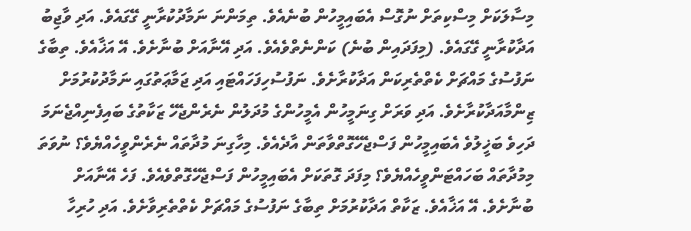މިސާލަކަށް މިސްކިތަށް ނުގޮސް އެބައިމީހުން ބުނެއެވެ. ތިމަންނަ ނަމާދުކުރާނީ ގޭގައެވެ. އަދި ވާޖިބު އަދާކުރާނީ ގޭގައެވެ. (މިފަދައިން ބުނެ) ކަންނެތްވެއެވެ. އަދި އޭނާއަށް ބުނާށެވެ. އޭ އަޚާއެވެ. ތިބާގެ ނަފުސުގެ މައްޗަށް ކެތްތެރިކަން އަދާކުރާށެވެ. ނަފުސުހިފަހައްޓައި އަދި ޖަމާޢަތުގައި ނަމާދުކުރުމަށް ޒިންމާއަދާކުރާށެވެ. އަދި ވަރަށް ގިނަމީހުން އެމީހުންގެ މުދަލުން ނެރެންޖެހޭ ޒަކާތުގެ ބައިފެނިއްޖެނަމަ ދަހިވެ ބަޚީލުވެ އެބައިމީހުން ފަސްޖެހޭގޮތްވާތަން އާދެއެވެ. މިހާގިނަ މުދާތައް ނެރެންވީހެއްޔެވެ؟ ނުވަތަ މިމުދާތައް ބަހައްޓަންވީހެއްޔެވެ؟ މިފަދަ ގޮތަކަށް އެބައިމީހުން ފަސްޖެހޭގޮތްވެއެވެ. ފަހެ އޭނާއަށް ބުނާށެވެ. އޭ އަޚާއެވެ. ޒަކާތް އަދާކުރުމަށް ތިބާގެ ނަފުސުގެ މައްޗަށް ކެތްތެރިވާށެވެ. އަދި ހުރިހާ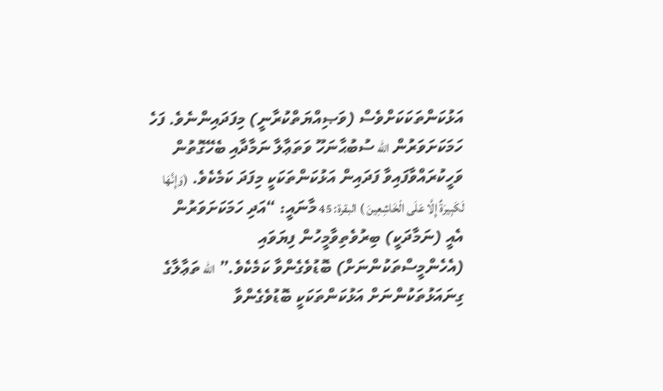އަޅުކަންތަކަކަށްވެސް (ވަޞިއްޔަތްކުރާނީ) މިފަދައިންނެވެ. ފަހެ ހަމަކަށަވަރުން الله ސުބުޙާނަހޫ ވަތަޢާލާ ނަމާދާއި ބެހޭގޮތުން ވަހީކުރައްވާފައިވާ ފަދައިން އަޅުކަންތަކަކީ މިފަދަ ކަމެކެވެ. (وَإِنَّهَا لَكَبِيرَةٌ إِلَّا عَلَى الْخَاشِعِينَ ) البقرة: 45 މާނައީ: “އަދި ހަމަކަށަވަރުން އެއީ (ނަމާދަކީ) ބިރުވެތިވާމީހުން ފިޔަވައި (އެހެންމީސްތަކުންނަށް) ބޮޑުވެގެންވާ ކަމެކެވެ.” الله ތަޢާލާގެ ގިނައަޅުތަކުންނަށް އަޅުކަންތަކަކީ ބޮޑުވެގެންވާ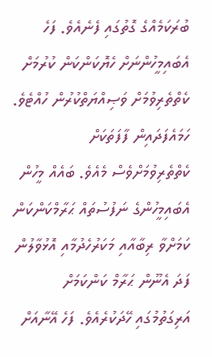ބުރަކަމެއްގެ ގޮތުގައި ފެނެއެވެ. ފަހެ އެބައިމީހުންނަށް ހެޔޮކަންކަން ކުރުމަށް ކެތްތެރިވުމަށް ވަޞިއްޔަތްކުރުން ހުއްޓެވެ. ހަމައެފަދައިން ފާފަތަކަށް ކެތްތެރިވުމަށްވެސް މެއެވެ. ބައެއް މީހުން އެބައިމީހުންގެ ނަފުސުތައް ޙަރާމްކަންކަން ކަމަށްވާ ރިބާއާއި މަކަރުހެދުމާއި އޮޅުވާލުން ފަދަ އެނޫން ޙަރާމް ކަންކަމަށް އަރިގަތުމުގައި ހޭދަކުރެއެވެ. ފަހެ އޭނާއަށް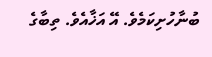ބުނާހުށިކަމެވެ. އޭ އަޚާއެވެ. ތިބާގެ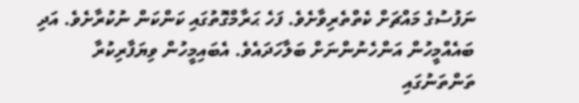ނަފުސުގެ މައްޗަށް ކެތްތެރިވާށެވެ. ފަހެ ޙަރާމްގޮތުގައި ކަންކަން ނުކުރާށެވެ. އަދި ބައެއްމީހުން އަންހެނުންނަށް ބަލާހަދައެވެ. އެބައިމީހުން ވިޔަފާރިކުރާ ތަންތަނުގައި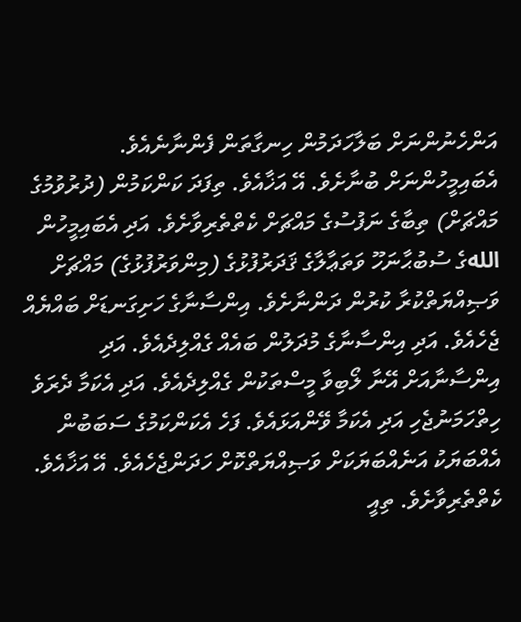އަންހެނުންނަށް ބަލާހަދަމުން ހިނގާތަން ފެންނާނެއެވެ. އެބައިމީހުންނަށް ބުނާށެވެ. އޭ އަޚާއެވެ. ތިފަދަ ކަންކަމުން (ދުރުވުމުގެ މައްޗަށް) ތިބާގެ ނަފުސުގެ މައްޗަށް ކެތްތެރިވާށެވެ. އަދި އެބައިމީހުން اللهގެ ސުބުޙާނަހޫ ވަތަޢާލާގެ ޤަދަރުފުޅުގެ (މިންވަރުފުޅުގެ) މައްޗަށް ވަޞިއްޔަތްކުރާ ކުރުން ދަންނާށެވެ. އިންސާނާގެ ހަށިގަނޑަށް ބައްޔެއް ޖެހެއެވެ. އަދި އިންސާނާގެ މުދަލުން ބައެއް ގެއްލިދެއެވެ. އަދި އިންސާނާއަށް އޭނާ ލޯބިވާ މީސްތަކުން ގެއްލިދެއެވެ. އަދި އެކަމާ ދެރަވެ ހިތްހަމަނުޖެހި އަދި އެކަމާ ވޭންއަޅައެވެ. ފަހެ އެކަންކަމުގެ ސަބަބުން އެއްބަޔަކު އަނެއްބަޔަކަށް ވަޞިއްޔަތްކޮށް ހަދަންޖެހެއެވެ. އޭ އަޚާއެވެ. ކެތްތެރިވާށެވެ. ތިއީ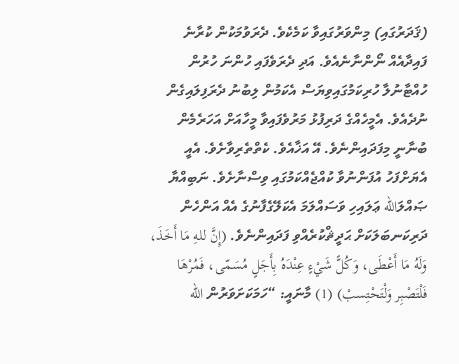(ޤަދަރުގައި) މިންވަރުގައިވާ ކަމެކެވެ. ދެރަވުމަކުން ކުރާނެ ފައިދާއެއް ނޯންނާނެއެވެ. އަދި ދެރަވެފައި ހުންނަ ހުރުން ހުއްޓާނުލާ ހުރިކަމުގައިވިޔަސް އެކަމުން ލިބުނު ދެރަފިލައިގެން ނުދެއެވެ. އެމީހެއްގެ ދަރިފުޅު މަރުވެފައިވާ މީހާއަށް އަހަރެމެން ބުނާނީ މިފަދައިންނެވެ. އޭ އަޚާއެވެ. ކެތްތެރިވާށެވެ. އެއީ އެޔަށްފަހު އުފަންނުވާ ކުއްޖެއްކަމުގައި ވިސްނާށެވެ. ނަބިއްޔާ ޞައްލަالله ޢަލައިހި ވަސައްލަމަ އެކަލޭގެފާނުގެ އެއް އަންހެން ދަރިކަނބަލަކަށް ޙަދީޘްކުރެއްވި ފަދައިންނެވެ. (إِنَّ للهِ مَا أَخَذَ، وَلَهُ مَا أَعْطَى، وَكُلًّ شَيْءٍ عِنْدَهُ بِأَجَلٍ مُسَمّى، فَمُرْهَا فَلْتَصْبِر وَلْتَحْتِسبْ) (1) މާނައީ: “ހަމަކަށަވަރުން الله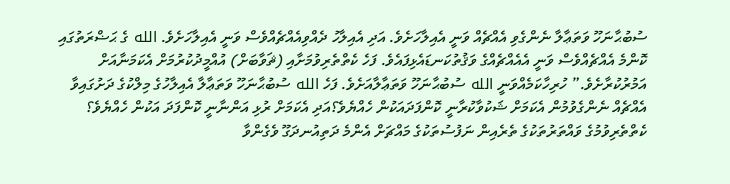ސުބުޙާނަހޫ ވަތަޢާލާ ނެންގެވި އެއްޗެއް ވަނީ އެއިލާހަށެވެ. އަދި އެއިލާހު ދެއްވިއެއްޗެއްވެސް ވަނީ އެއިލާހަށެވެ. الله ގެ ޙަޟްރަތުގައި ކޮންމެ އެއްޗެއްވެސް ވަނީ އެއެއްޗެއްގެ ވަޤުތުކަނޑައެޅިފައެވެ. ފަހެ ކެތްތެރިވުމަށާއި (ޘަވާބަށް) އުއްމީދުކުރުމަށް އެކަމަނާއަށް އަމުރުކުރާށެވެ.” ހުރިހާކަމެއްވަނީ الله ސުބުޙާނަހޫ ވަތަޢާލާއަށެވެ. ފަހެ الله ސުބުޙާނަހޫ ވަތަޢާލާ އެއިލާހުގެ މިލްކުގެ ދަށުގައިވާ އެއްޗެއް ނެންގެވުމުން އެކަމަށް ޝަކުވާކުރާނީ ކޮންފަދައަކުން ހެއްޔެވެ؟އަދި އެކަމަށް ރުޅި އަންނާނީ ކޮންފަދަ އަކުން ހެއްޔެވެ؟ ކެތްތެރިވުމުގެ ވައްތަރުތަކުގެ ތެރެއިން ނަފުސުތަކުގެ މައްޗަށް އެންމެ ދަތިއުނދަގޫ ވެގެންވާ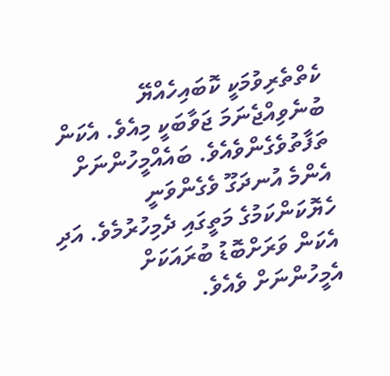ކެތްތެރިވުމަކީ ކޮބައިހެއްޔޭ ބުނެވިއްޖެނަމަ ޖަވާބަކީ މިއެވެ. އެކަން ތަފާތުވެގެންވެއެވެ. ބައެއްމީހުންނަށް އެންމެ އުނދަގޫ ވެގެންވަނީ ހެޔޮކަންކަމުގެ މަތީގައި ދެމިހުރުމެވެ. އަދި އެކަން ވަރަށްބޮޑު ބުރައަކަށް އެމީހުންނަށް ވެއެވެ.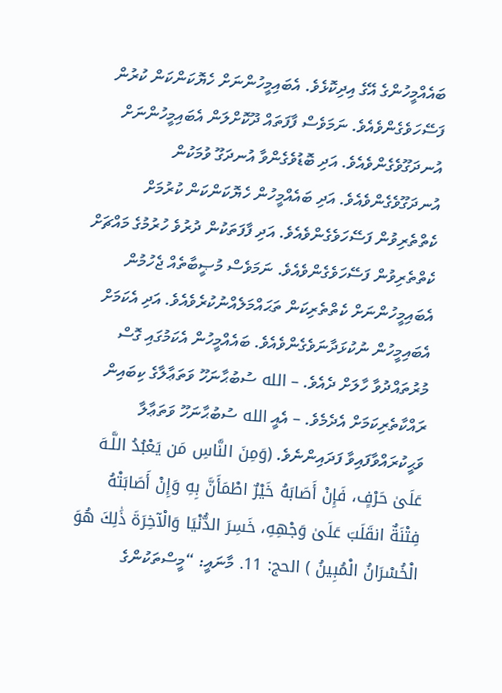ބައެއްމީހުންގެ އޭގެ އިދިކޮޅެވެ. އެބައިމީހުންނަށް ހެޔޮކަންކަން ކުރުން ފަސޭހަވެގެންވެއެވެ. ނަމަވެސް ފާފަތައް ދޫކޮށްލަން އެބައިމީހުންނަށް އުނދަގޫވެގެންވެއެވެ. އަދި ބޮޑުވެގެންވާ އުނދަގޫ ވުމަކުން އުނދަގޫވެގެންވެއެވެ. އަދި ބައެއްމީހުން ހެޔޮކަންކަން ކުރުމަށް ކެތްތެރިވުން ފަސޭހަވެގެންވެއެވެ. އަދި ފާފަތަކުން ދުރުވެ ހުރުމުގެ މައްޗަށް ކެތްތެރިވުން ފަސޭހަވެގެންވެއެވެ. ނަމަވެސް މުޞީބާތެއް ޖެހުމުން އެބައިމީހުންނަށް ކެތްތެރިކަން ތަޙައްމަލެއްނުކުރެވެއެވެ. އަދި އެކަމަށް އެބައިމީހުން ނުކުޅަދާނަވެގެންވެއެވެ. ބައެއްމީހުން އެކަމުގައި ގޮސް މުރުތައްދުވާ ހާލަށް ދެއެވެ. – الله ސުބުޙާނަހޫ ވަތަޢާލާގެ ކިބައިން ރައްކާތެރިކަމަށް އެދެމެވެ. – އެއީ الله ސުބުޙާނަހޫ ވަތަޢާލާ ވަޙީކުރައްވާފައިވާ ފަދައިންނެވެ. (وَمِنَ النَّاسِ مَن يَعْبُدُ اللَّـهَ عَلَىٰ حَرْفٍ، فَإِنْ أَصَابَهُ خَيْرٌ اطْمَأَنَّ بِهِ وَإِنْ أَصَابَتْهُ فِتْنَةٌ انقَلَبَ عَلَىٰ وَجْهِهِ، خَسِرَ الدُّنْيَا وَالْآخِرَةَ ذَٰلِكَ هُوَ الْخُسْرَانُ الْمُبِينُ ) الحج: 11. މާނައީ: “މީސްތަކުންގެ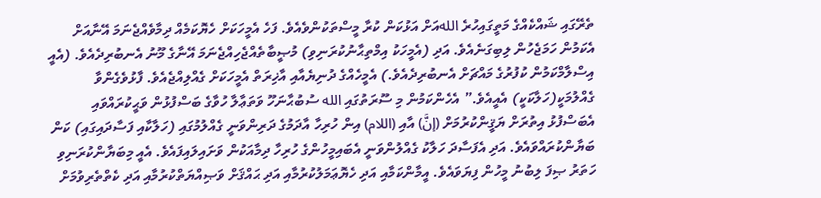ތެރޭގައި ޝައްކެއްގެ މަތީގައިހުރެ اللهއަށް އަޅުކަން ކުރާ މީސްތަކުންވެއެވެ. ފަހެ އެމީހަކަށް ހެޔޮކަމެއް ދިމާވެއްޖެނަމަ އޭނާއަށް އެކަމުން ހަމަޖެހުން ލިބިގަނެއެވެ. އަދި (އެމީހަކު އިމްތިޙާނުކުރަނިވި) މުޞީބާތެއްޖެހިއްޖެނަމަ އޭނާގެ މޫނު އެނބުރިދެއެވެ. (އެއީ އިސްލާމްކަމުން ކުފުރުގެ މައްޗަށް އެނބުރިދެއެވެ.) އެމީހެއްގެ ދުނިޔެއާއި އާޚިރަތް އެމީހަކަށް ގެއްލިއްޖެއެވެ. ފާޅުވެގެންވާ ގެއްލުމަކީ(ހަލާކަކީ) އެއީއެވެ.” އެހެންކަމުން މި ސޫރަތުގައި الله ސުބުޙާނަހޫ ވަތަޢާލާ ހުވާގެ ބަސްފުޅުން ވަޙީކުރައްވައި އެބަސްފުޅު އިތުރަށް ޔަޤީންކުރުމަށް (إنَّ) އާއި (اللام) އިން ހުރިހާ އާދަމުގެ ދަރިންވަނީ ގެއްލުމުގައި (ހަލާކާއި ފަސާދައިގައި) ކަން ބަޔާންކުރައްވައެވެ. އަދި އެފަސާދަ ހަލާކު ގެއްލުންވަނީ އެބައިމީހުންގެ ހުރިހާ ދިމާއަކުން ވަށައިލައިފައެވެ. އެއީ މިބަޔާންކުރަނިވި ހަތަރު ޞިފަ ލިބުނު މީހުން ފިޔަވައެވެ. އީމާންކަމާއި އަދި ހެޔޮޢަމަލުކުރުމާއި އަދި ޙައްޤަށް ވަޞިއްޔަތްކުރުމާއި އަދި ކެތްތެރިވުމަށް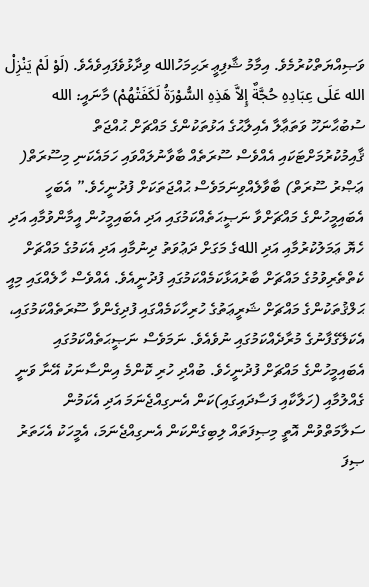ވަޞިއްޔަތްކުރުމެވެ. އިމާމު ޝާފިޢީ ރަޙިމަހުالله ވިދާޅުވެފައިވެއެވެ. (لَوْ لَمْ يَنْزِلْ الله عَلَى عِبَادِهِ حُجَّةٌ إِلاَّ هَذِهِ السُّوْرَةُ لَكَفَتْهُمْ) މާނައީ: الله ސުބުޙާނަހޫ ވަތަޢާލާ އެއިލާޙުގެ އަޅުތަކުންގެ މައްޗަށް ޙުއްޖަތް ޤާއިމުކުރުމަށްޓަކައި އެއްވެސް ސޫރަތެއް ބާވާނުލައްވައި ހަމައެކަނި މިސޫރަތް( ޢަޞްރު ސޫރަތް) ބާވާލެއްވިނަމަވެސް ޙުއްޖަތަކަށް ފުދުނީހެވެ.” އެބަހީ އެބައިމީހުންގެ މައްޗަށްވާ ނަޞީޙަތެއްކަމުގައި އަދި އެބައިމީހުން އީމާންވުމާއި އަދި ހެޔޮ ޢަމަލުކުރުމާއި އަދި اللهގެ މަގަށް ދަޢުވަތު ދިނުމާއި އަދި އެކަމުގެ މައްޗަށް ކެތްތެރިވުމުގެ މައްޗަށް ބާރުއަޅާކަމެއްކަމުގައި ފުދުނީއެވެ. އެއްވެސް ހާލެއްގައި މިއީ ޙަލްޤުތަކުންގެ މައްޗަށް ޝަރީޢަތުގެ ހުރިހާކަމެއްގައި ފުދިގެންވާ ސޫރަތެއްކަމުގައި، އެކަލޭގެފާނުގެ މުރާދެއްކަމުގައި ނުވެއެވެ. ނަމަވެސް ނަޞީޙަތެއްކަމުގައި އެބައިމީހުންގެ މައްޗަށް ފުދުނީހެވެ. ބުއްދި ހުރި ކޮންމެ އިންސާނަކު އޭނާ ވަނީ ގެއްލުމާއި (ހަލާކާއި ފަސާދައިގައި)ކަން އެނގިއްޖެނަމަ އަދި އެކަމުން ސަލާމަތްވުން އޮތީ މިޞިފަތައް ލިބިގެންކަން އެނގިއްޖެނަމަ، އެމީހަކު އެހަތަރު ޞިފަ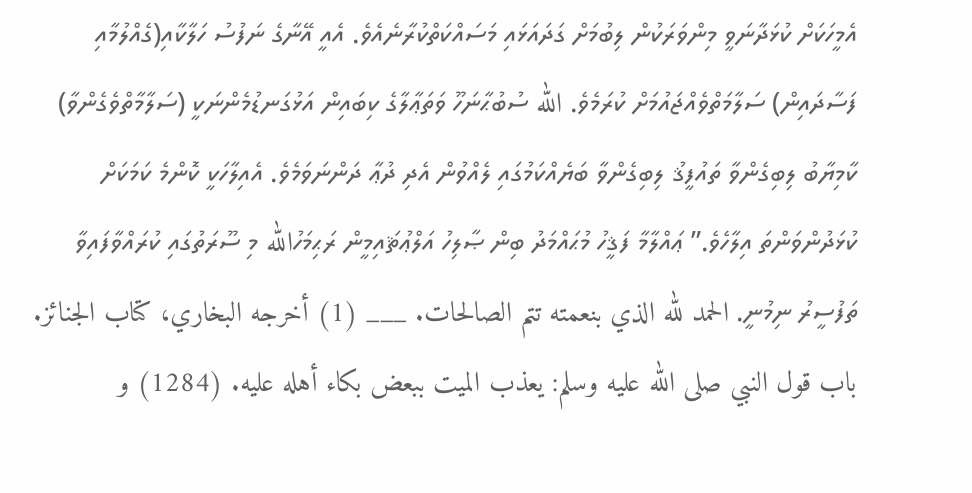އެމީހަކަށް ކުޅަދާނަވީ މިންވަރަކުން ލިބުމަށް ގަދައަޅައި މަސައްކަތްކުރާނެއެވެ. އެއީ އޭނާގެ ނަފުސު ހަލާކާއި(ގެއްލުމާއި ފަސާދައިން) ސަލާމަތްވެއްޖައުމަށް ކުރަމެވެ. الله ސުބުޙާނަހޫ ވަތަޢާލާގެ ކިބައިން އަޅުގަނޑުމެންނަކީ (ސަލާމާތްވެގެންވާ) ކާމިޔާބު ލިބިގެންވާ ތައުފީޤު ލިބިގެންވާ ބަޔެއްކަމުގައި ލެއްވުން އެދި ދުޢާ ދަންނަވަމެވެ. އެއިލާހަކީ ކޮންމެ ކަމަކަށް ކުޅަދުންވަންތަ އިލާހެވެ.” ޢައްލާމާ ފަޤީހު މުޙައްމަދު ބިން ޞާލިހު އަލްޢުޘައިމީން ރަޙިމަހުالله މި ސޫރަތުގައި ކުރައްވާފައިވާ ތަފުސީރު ނިމުނީ. الحمد لله الذي بنعمته تتم الصالحات. ___ (1) أخرجه البخاري، كتاب الجنائز. باب قول النبي صلى الله عليه وسلم: يعذب الميت ببعض بكاء أهله عليه. (1284) و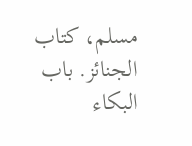مسلم، كتاب الجنائز. باب البكاء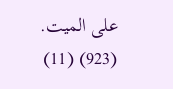على الميت. (923) (11)